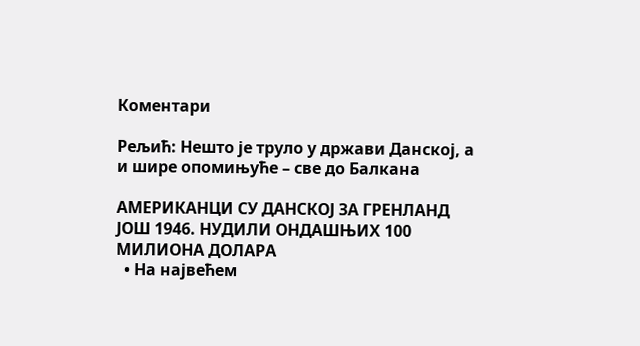Коментари

Рељић: Нешто је труло у држави Данској, а и шире опомињуће – све до Балкана

АМЕРИКАНЦИ СУ ДАНСКОЈ ЗА ГРЕНЛАНД ЈОШ 1946. НУДИЛИ ОНДАШЊИХ 100 МИЛИОНА ДОЛАРА
  • На највећем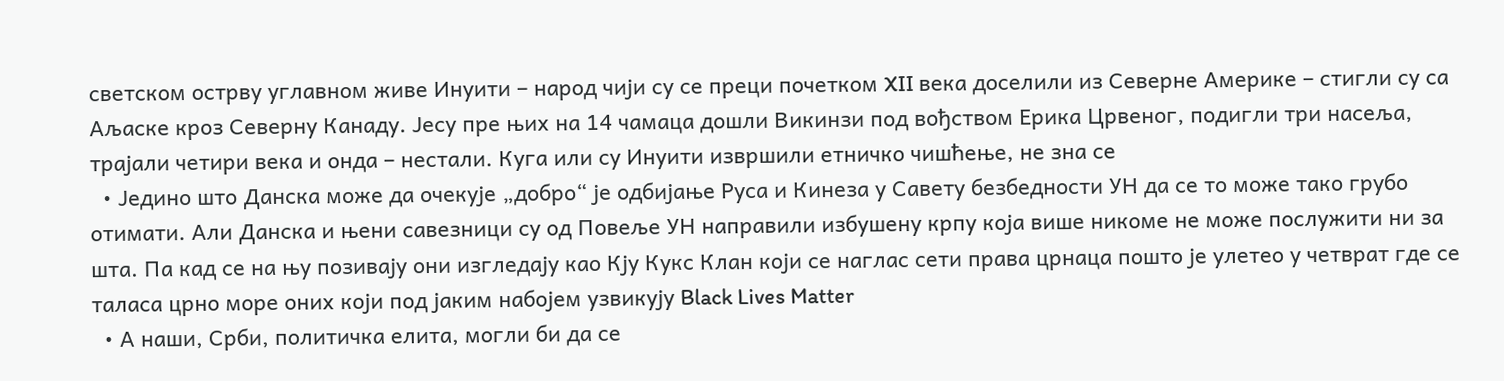светском острву углавном живе Инуити – народ чији су се преци почетком XII века доселили из Северне Америке – стигли су са Аљаске кроз Северну Канаду. Јесу пре њих на 14 чамаца дошли Викинзи под вођством Ерика Црвеног, подигли три насеља, трајали четири века и онда – нестали. Куга или су Инуити извршили етничко чишћење, не зна се
  • Једино што Данска може да очекује „добро“ је одбијање Руса и Кинеза у Савету безбедности УН да се то може тако грубо отимати. Али Данска и њени савезници су од Повеље УН направили избушену крпу која више никоме не може послужити ни за шта. Па кад се на њу позивају oни изгледају као Кју Кукс Клан који се наглас сети права црнаца пошто је улетео у четврат где се таласа црно море оних који под јаким набојем узвикују Black Lives Matter
  • А наши, Срби, политичка елита, могли би да се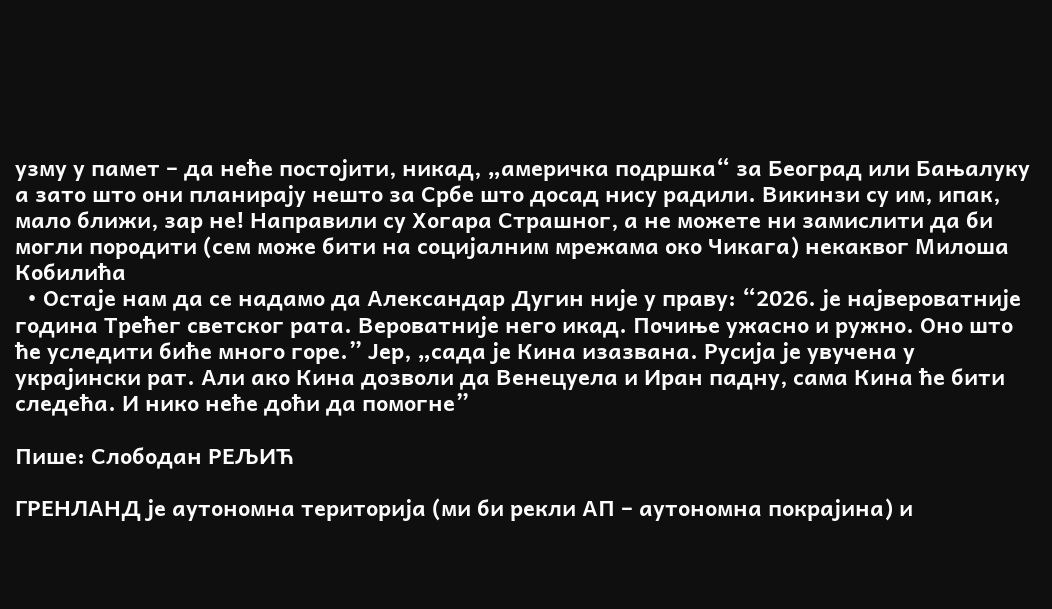узму у памет – да неће постојити, никад, „америчка подршка“ за Београд или Бањалуку а зато што они планирају нешто за Србе што досад нису радили. Викинзи су им, ипак, мало ближи, зар не! Направили су Хогара Страшног, а не можете ни замислити да би могли породити (сем може бити на социјалним мрежама око Чикага) некаквог Милоша Кобилића
  • Остаје нам да се надамо да Александар Дугин није у праву: “2026. је највероватније година Трећег светског рата. Вероватније него икад. Почиње ужасно и ружно. Оно што ће уследити биће много горе.” Јер, „сада је Кина изазвана. Русија је увучена у украјински рат. Али ако Кина дозволи да Венецуела и Иран падну, сама Кина ће бити следећа. И нико неће доћи да помогне”

Пише: Слободан РЕЉИЋ

ГРЕНЛАНД је аутономна територија (ми би рекли АП – аутономна покрајина) и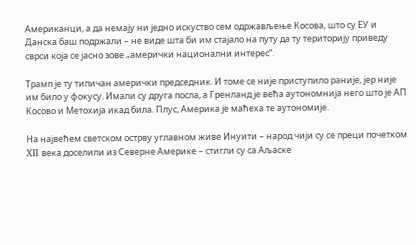Американци, а да немају ни једно искуство сем одржављење Косова, што су ЕУ и Данска баш подржали – не виде шта би им стајало на путу да ту територију приведу сврси која се јасно зове „амерички национални интерес“.

Трамп је ту типичан амерички председник. И томе се није приступило раније, јер није им било у фокусу. Имали су друга посла, а Гренланд је већа аутономнија него што је АП Косово и Метохија икад била. Плус, Америка је маћеха те аутономије.

На највећем светском острву углавном живе Инуити – народ чији су се преци почетком XII века доселили из Северне Америке – стигли су са Аљаске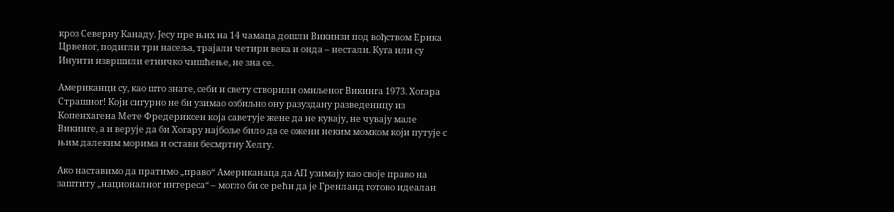кроз Северну Канаду. Јесу пре њих на 14 чамаца дошли Викинзи под вођством Ерика Црвеног, подигли три насеља, трајали четири века и онда – нестали. Куга или су Инуити извршили етничко чишћење, не зна се.

Американци су, као што знате, себи и свету створили омиљеног Викинга 1973. Хогара Страшног! Који сигурно не би узимао озбиљно ону разуздану разведеницу из Копенхагена Мете Фредериксен која саветује жене да не кувају, не чувају мале Викинге, а и верује да би Хогару најбоље било да се ожени неким момком који путује с њим далеким морима и остави бесмртну Хелгу.

Ако наставимо да пратимо „право“ Американаца да АП узимају као своје право на заштиту „националног интереса“ – могло би се рећи да је Гренланд готово идеалан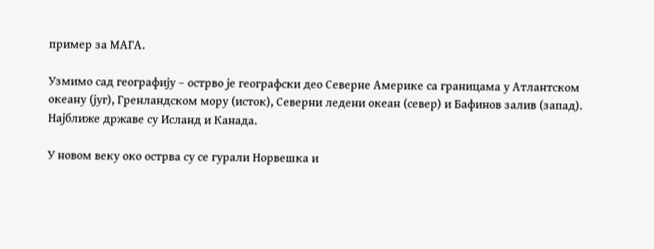пример за МАГА.

Узмимо сад географију – острво је географски део Северне Америке са границама у Атлантском океану (југ), Гренландском мору (исток), Северни ледени океан (север) и Бафинов залив (запад). Најближе државе су Исланд и Канада.

У новом веку око острва су се гурали Норвешка и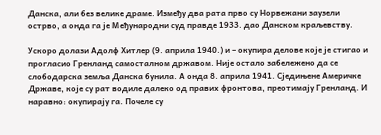Данска, али без велике драме. Између два рата прво су Норвежани заузели острво, а онда га је Међународни суд правде 1933. дао Данском краљевству.

Ускоро долази Адолф Хитлер (9. априла 1940.) и – окупира делове које је стигао и прогласио Гренланд самосталном државом. Није остало забележено да се слободарска земља Данска бунила. А онда 8. априла 1941. Сједињене Америчке Државе, које су рат водиле далеко од правих фронтова, преотимају Гренланд. И наравно: окупирају га. Почеле су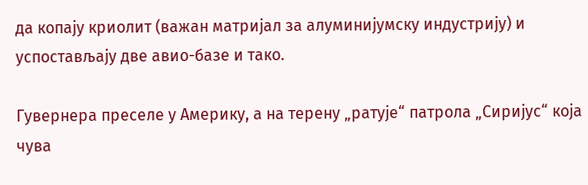да копају криолит (важан матријал за алуминијумску индустрију) и успостављају две авио-базе и тако.

Гувернера преселе у Америку, а на терену „ратује“ патрола „Сиријус“ која чува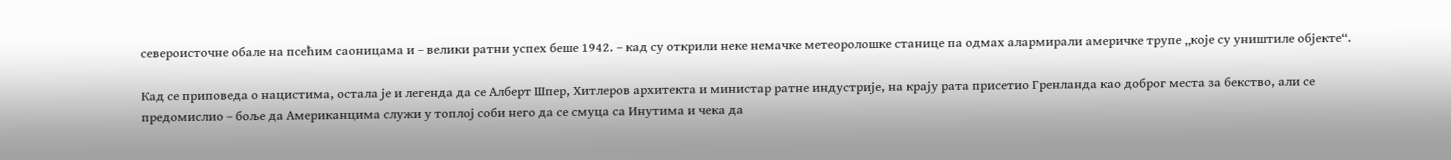североисточне обале на псећим саоницама и – велики ратни успех беше 1942. – кад су открили неке немачке метеоролошке станице па одмах алармирали америчке трупе „које су уништиле објекте“.

Кад се приповеда о нацистима, остала је и легенда да се Алберт Шпер, Хитлеров архитекта и министар ратне индустрије, на крају рата присетио Гренланда као доброг места за бекство, али се предомислио – боље да Американцима служи у топлој соби него да се смуца са Инутима и чека да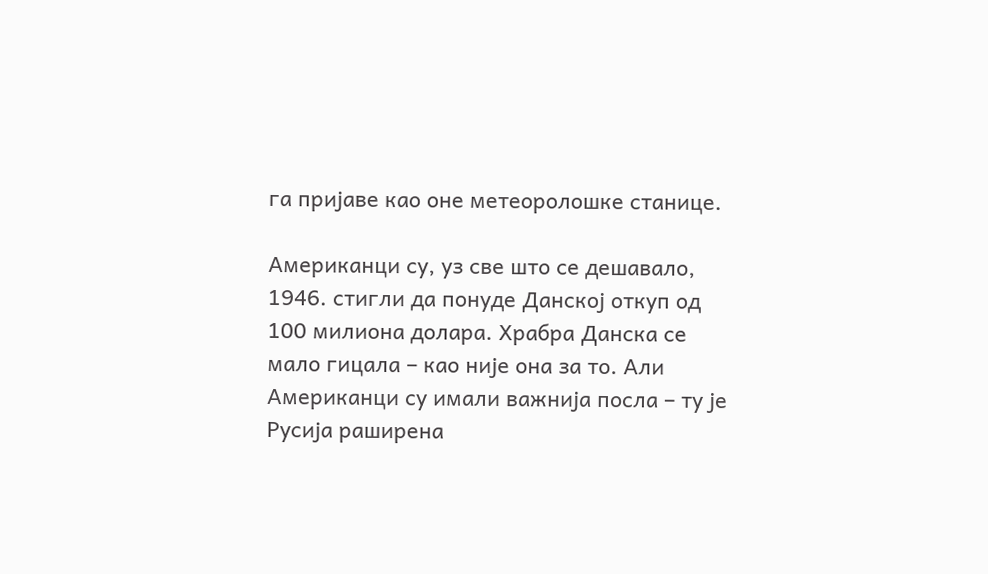га пријаве као оне метеоролошке станице.

Американци су, уз све што се дешавало, 1946. стигли да понуде Данској откуп од 100 милиона долара. Храбра Данска се мало гицала – као није она за то. Али Американци су имали важнија посла – ту је Русија раширена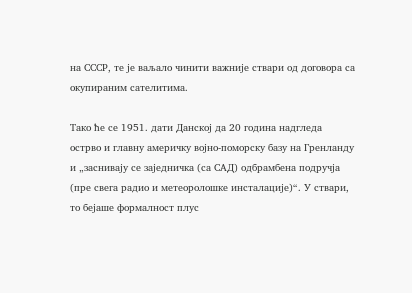на СССР, те је ваљало чинити важније ствари од договора са окупираним сателитима.

Тако ће се 1951. дати Данској да 20 година надгледа острво и главну америчку војно-поморску базу на Гренланду и „заснивају се заједничка (са САД) одбрамбена подручја (пре свега радио и метеоролошке инсталације)“. У ствари, то бејаше формалност плус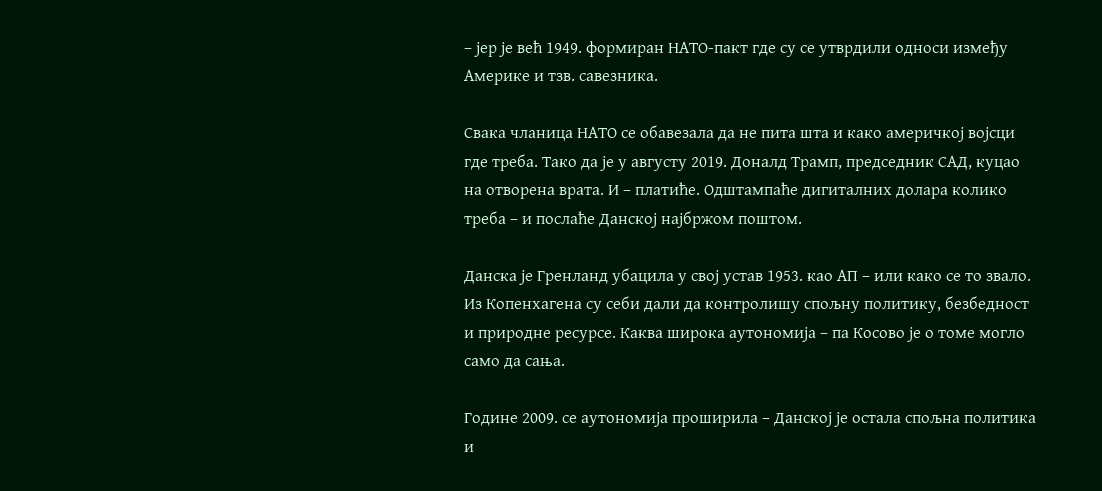– јер је већ 1949. формиран НАТО-пакт где су се утврдили односи између Америке и тзв. савезника.

Свака чланица НАТО се обавезала да не пита шта и како америчкој војсци где треба. Тако да је у августу 2019. Доналд Трамп, председник САД, куцао на отворена врата. И – платиће. Одштампаће дигиталних долара колико треба – и послаће Данској најбржом поштом.

Данска је Гренланд убацила у свој устав 1953. као АП – или како се то звало. Из Копенхагена су себи дали да контролишу спољну политику, безбедност и природне ресурсе. Каква широка аутономија – па Косово је о томе могло само да сања.

Године 2009. се аутономија проширила – Данској је остала спољна политика и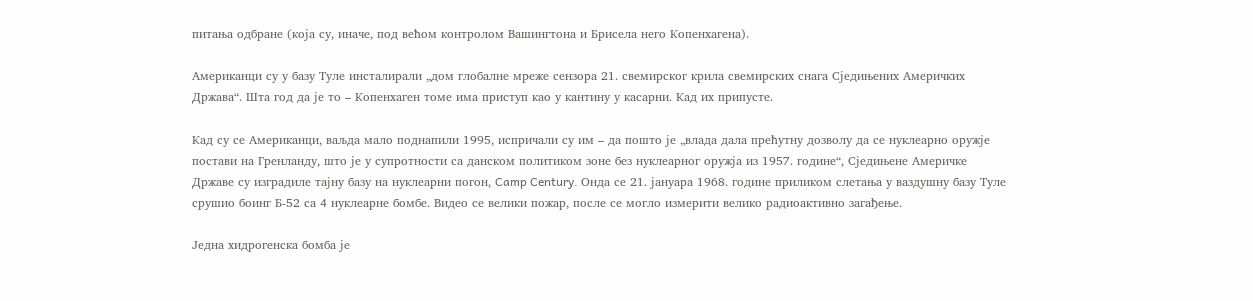питања одбране (која су, иначе, под већом контролом Вашингтона и Брисела него Копенхагена).

Американци су у базу Туле инсталирали „дом глобалне мреже сензора 21. свемирског крила свемирских снага Сједињених Америчких Држава“. Шта год да је то – Копенхаген томе има приступ као у кантину у касарни. Кад их припусте.

Кад су се Американци, ваљда мало поднапили 1995, испричали су им – да пошто је „влада дала прећутну дозволу да се нуклеарно оружје постави на Гренланду, што је у супротности са данском политиком зоне без нуклеарног оружја из 1957. године“, Сједињене Америчке Државе су изградиле тајну базу на нуклеарни погон, Camp Century. Онда се 21. јануара 1968. године приликом слетања у ваздушну базу Туле срушио боинг Б-52 са 4 нуклеарне бомбе. Видео се велики пожар, после се могло измерити велико радиоактивно загађење.

Једна хидрогенска бомба је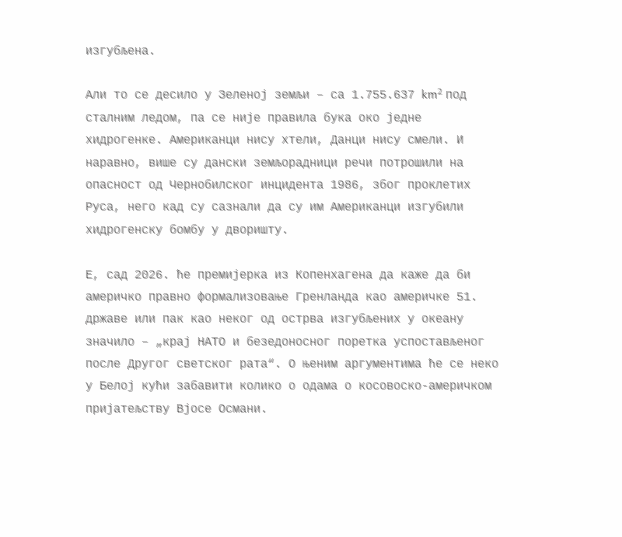изгубљена.

Али то се десило у Зеленој земљи – са 1.755.637 km² под сталним ледом, па се није правила бука око једне хидрогенке. Американци нису хтели, Данци нису смели. И наравно, више су дански земљорадници речи потрошили на опасност од Чернобилског инцидента 1986, због проклетих Руса, него кад су сазнали да су им Американци изгубили хидрогенску бомбу у дворишту.

Е, сад 2026. ће премијерка из Копенхагена да каже да би америчко правно формализовање Гренланда као америчке 51. државе или пак као неког од острва изгубљених у океану значило – „крај НАТО и безедоносног поретка успостављеног после Другог светског рата“. О њеним аргументима ће се неко у Белој кући забавити колико о одама о косовоско-америчком пријатељству Вјосе Османи.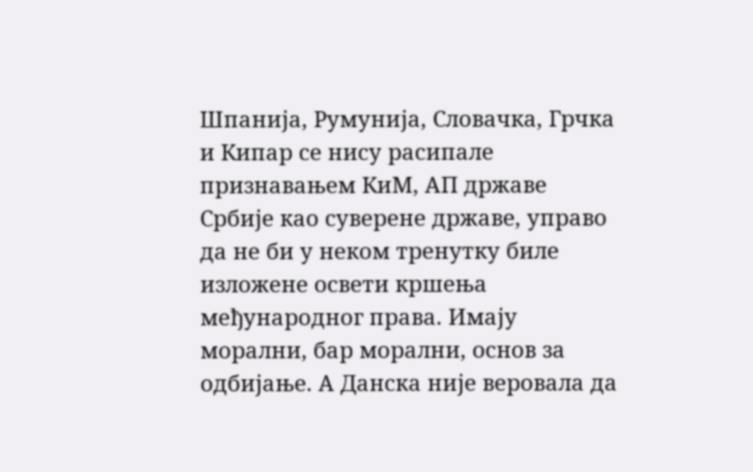Шпанија, Румунија, Словачка, Грчка и Кипар се нису расипале признавањем КиМ, АП државе Србије као суверене државе, управо да не би у неком тренутку биле изложене освети кршења међународног права. Имају морални, бар морални, основ за одбијање. А Данска није веровала да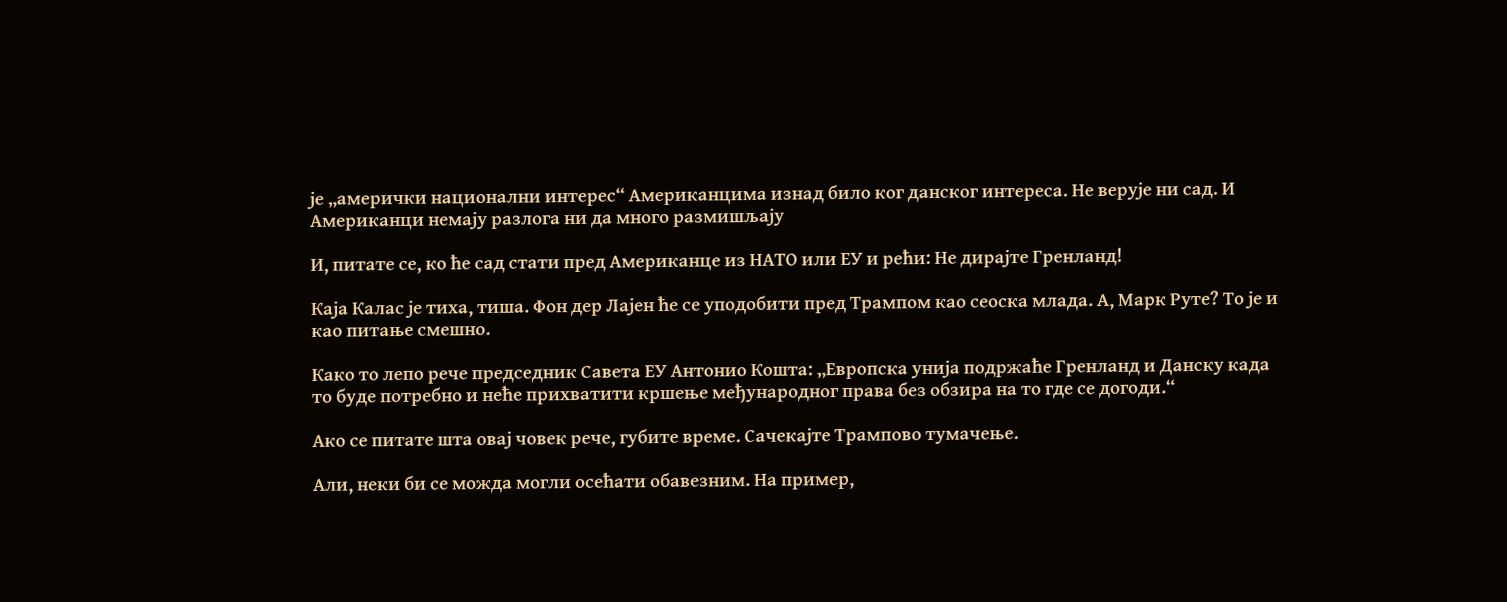је „амерички национални интерес“ Американцима изнад било ког данског интереса. Не верује ни сад. И Американци немају разлога ни да много размишљају

И, питате се, ко ће сад стати пред Американце из НАТО или ЕУ и рећи: Не дирајте Гренланд!

Каја Калас је тиха, тиша. Фон дер Лајен ће се уподобити пред Трампом као сеоска млада. А, Марк Руте? То је и као питање смешно.

Како то лепо рече председник Савета ЕУ Антонио Кошта: „Европска унија подржаће Гренланд и Данску када то буде потребно и неће прихватити кршење међународног права без обзира на то где се догоди.“

Ако се питате шта овај човек рече, губите време. Сачекајте Трампово тумачење.

Али, неки би се можда могли осећати обавезним. На пример,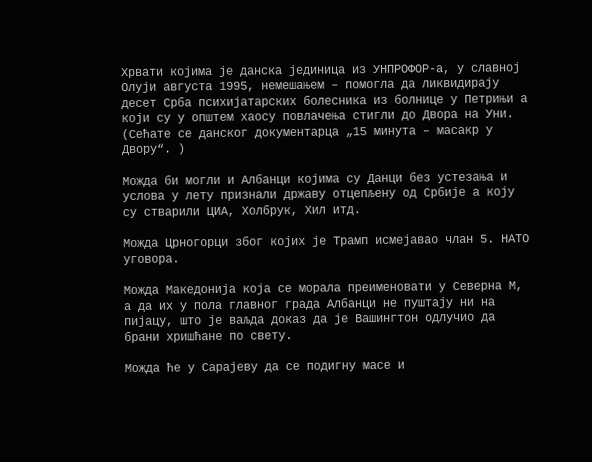Хрвати којима је данска јединица из УНПРОФОР-а, у славној Олуји августа 1995, немешањем – помогла да ликвидирају десет Срба психијатарских болесника из болнице у Петрињи а који су у општем хаосу повлачења стигли до Двора на Уни. (Сећате се данског документарца „15 минута – масакр у Двору“. )

Можда би могли и Албанци којима су Данци без устезања и услова у лету признали државу отцепљену од Србије а коју су стварили ЦИА, Холбрук, Хил итд.

Можда Црногорци због којих је Трамп исмејавао члан 5. НАТО уговора.

Можда Македонија која се морала преименовати у Северна М, а да их у пола главног града Албанци не пуштају ни на пијацу, што је ваљда доказ да је Вашингтон одлучио да брани хришћане по свету.

Можда ће у Сарајеву да се подигну масе и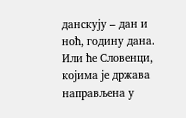данскују – дан и ноћ, годину дана. Или ће Словенци, којима је држава направљена у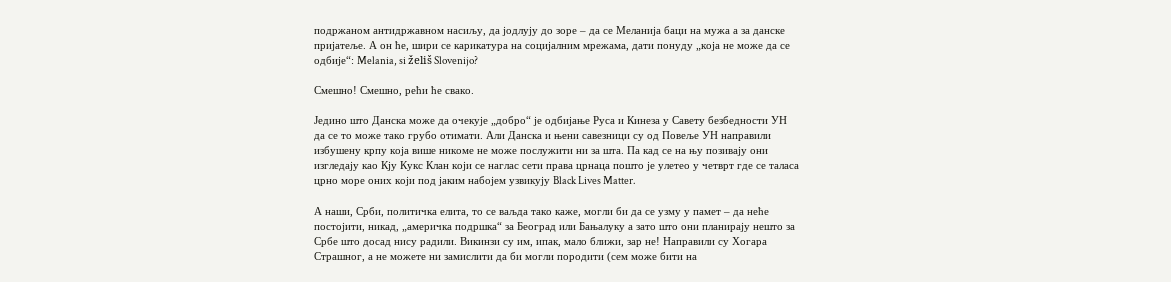подржаном антидржавном насиљу, да јодлују до зоре – да се Меланија баци на мужа а за данске пријатеље. А он ће, шири се карикатура на социјалним мрежама, дати понуду „која не може да се одбије“: Melania, si želiš Slovenijo?

Смешно! Смешно, рећи ће свако.

Једино што Данска може да очекује „добро“ је одбијање Руса и Кинеза у Савету безбедности УН да се то може тако грубо отимати. Али Данска и њени савезници су од Повеље УН направили избушену крпу која више никоме не може послужити ни за шта. Па кад се на њу позивају oни изгледају као Кју Кукс Клан који се наглас сети права црнаца пошто је улетео у четврт где се таласа црно море оних који под јаким набојем узвикују Black Lives Matter.

А наши, Срби, политичка елита, то се ваљда тако каже, могли би да се узму у памет – да неће постојити, никад, „америчка подршка“ за Београд или Бањалуку а зато што они планирају нешто за Србе што досад нису радили. Викинзи су им, ипак, мало ближи, зар не! Направили су Хогара Страшног, а не можете ни замислити да би могли породити (сем може бити на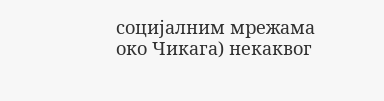социјалним мрежама око Чикага) некаквог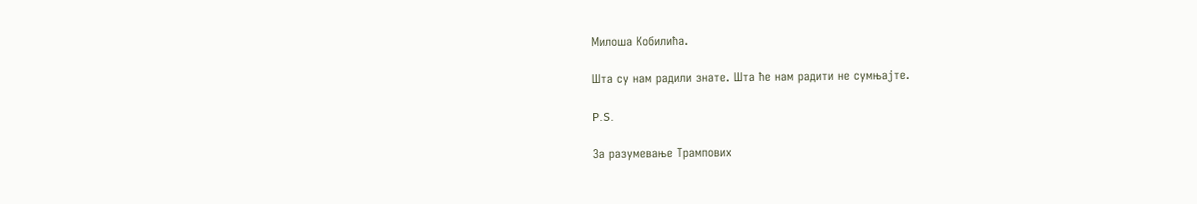Милоша Кобилића.

Шта су нам радили знате. Шта ће нам радити не сумњајте.

P.S.

За разумевање Трампових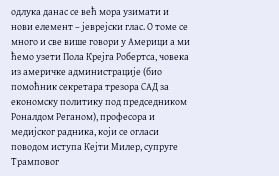одлука данас се већ мора узимати и нови елемент – јеврејски глас. О томе се много и све више говори у Америци а ми ћемо узети Пола Крејга Робертса, човека из америчке администрације (био помоћник секретара трезора САД за економску политику под председником Роналдом Реганом), професора и медијског радника, који се огласи поводом иступа Кејти Милер, супруге Трамповог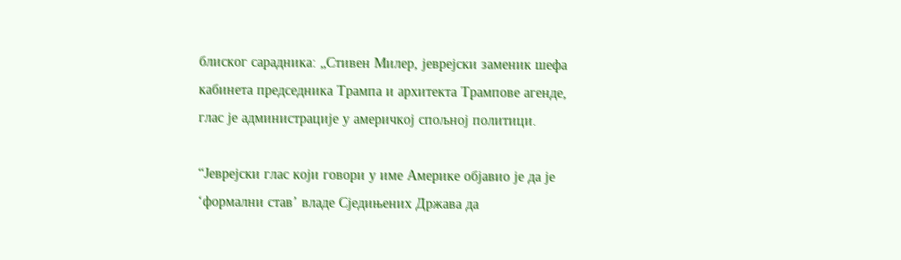блиског сарадника: „Стивен Милер, јеврејски заменик шефа кабинета председника Трампа и архитекта Трампове агенде, глас је администрације у америчкој спољној политици.

“Јеврејски глас који говори у име Америке објавио је да је ‘формални став’ владе Сједињених Држава да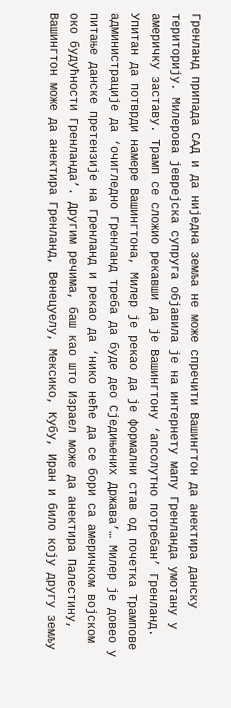Гренланд припада САД и да ниједна земља не може спречити Вашингтон да анектира данску територију. Милерова јеврејска супруга објавила је на интернету мапу Гренланда умотану у америчку заставу. Трамп се сложио рекавши да је Вашингтону ‘апсолутно потребан’ Гренланд. Упитан да потврди намере Вашингтона, Милер је рекао да је формални став од почетка Трампове администрације да ‘очигледно Гренланд треба да буде део Сједињених Држава’… Милер је довео у питање данске претензије на Гренланд и рекао да ‘нико неће да се бори са америчком војском око будућности Гренланда’. Другим речима, баш као што Израел може да анектира Палестину, Вашингтон може да анектира Гренланд, Венецуелу, Мексико, Кубу, Иран и било коју другу земљу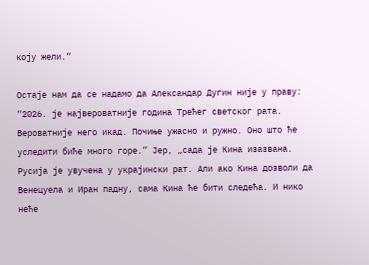коју жели.“

Остаје нам да се надамо да Александар Дугин није у праву: “2026. је највероватније година Трећег светског рата. Вероватније него икад. Почиње ужасно и ружно. Оно што ће уследити биће много горе.” Јер, „сада је Кина изазвана. Русија је увучена у украјински рат. Али ако Кина дозволи да Венецуела и Иран падну, сама Кина ће бити следећа. И нико неће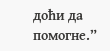доћи да помогне.”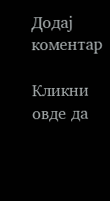Додај коментар

Кликни овде да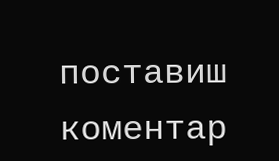поставиш коментар